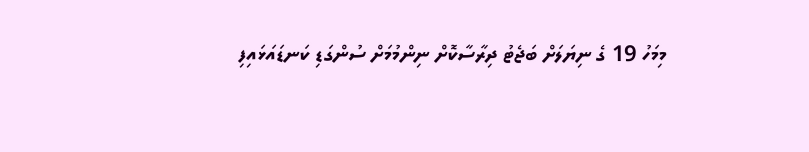މިމަހު 19 ގެ ނިޔަލަށް ބަޖެޓު ދިރާސާކޮށް ނިންމުމަށް ސުންގަޑި ކަނޑައަޅައިފި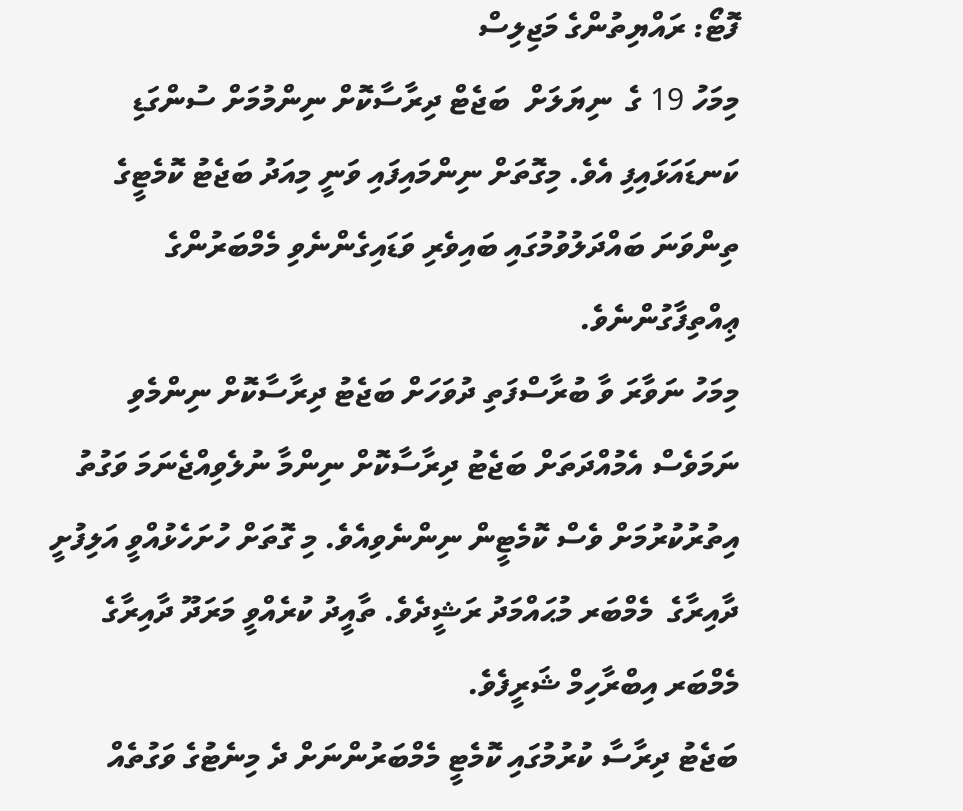ފޮޓޯ: ރައްޔިތުންގެ މަޖިލިސް
މިމަހު 19 ގެ  ނިޔަލަށް  ބަޖެޓް ދިރާސާކޮށް ނިންމުމަށް ސުންގަޑި ކަނޑައަޅައިފި އެވެ. މިގޮތަށް ނިންމައިފައި ވަނީ މިއަދު ބަޖެޓު ކޮމެޓީގެ ތިންވަނަ ބައްދަލުވުމުގައި ބައިވެރި ވަޑައިގެންނެވި މެމްބަރުންގެ ޢިއްތިފާގުންނެވެ.
މިމަހު ނަވާރަ ވާ ބުރާސްފަތި ދުވަހަށް ބަޖެޓު ދިރާސާކޮށް ނިންމެވި ނަމަވެސް އެމުއްދަތަށް ބަޖެޓު ދިރާސާކޮށް ނިންމާ ނުލެވިއްޖެނަމަ ވަގުތު އިތުރުކުރުމަށް ވެސް ކޮމެޓީން ނިންނެވިއެވެ. މި ގޮތަށް ހުށަހެޅުއްވީ އަލިފުށީ ދާއިރާގެ  މެމްބަރ މުޙައްމަދު ރަޝީދެވެ. ތާއީދު ކުރެއްވީ މަރަދޫ ދާއިރާގެ މެމްބަރ އިބްރާހިމް ޝަރީފެވެ.
ބަޖެޓު ދިރާސާ ކުރުމުގައި ކޮމެޓީ މެމްބަރުންނަށް ދެ މިނެޓުގެ ވަގުތެއް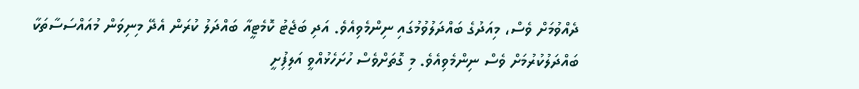ދެއްވުމަށް ވެސް، މިއަދުގެ ބައްދަލުވުމުގައި ނިންމެވިއެވެ. އަދި ބަޖެޓު ކޮމެޓީއާ ބައްދަލު ކުރަން އެދޭ މިނިވަން މުއައްސަސާތަކާ ބައްދަލުކުރުމަށް ވެސް ނިންމެވިއެވެ. މި ގޮތަށްވެސް ހުށަހެޅުއްވީ އަލިފުިށީ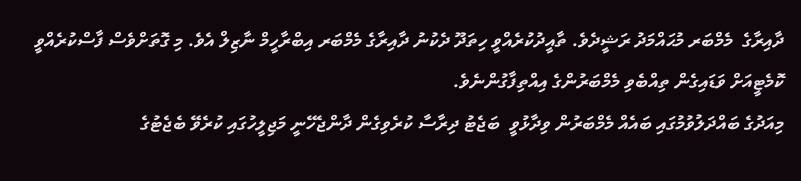ދާއިރާގެ  މެމްބަރ މުޙައްމަދު ރަޝީދެވެ. ތާއީދުކުރެއްވީ ހިތަދޫ ދެކުނު ދާއިރާގެ މެމްބަރ އިބްރާހީމް ނާޒިލް އެވެ. މި ގޮތަށްވެސް ފާސްކުރެއްވީ ކޮމެޓީއަށް ވަޑައިގެން ތިއްބެވި މެމްބަރުންގެ އިއްތިފާގުންނެވެ.
މިއަދުގެ ބައްދަލުވުމުގައި ބައެއް މެމްބަރުން ވިދާޅުވީ  ބަޖެޓު ދިރާސާ ކުރެވިގެން ދާންޖެހޭނީ މަޖިލީހުގައި ކުރެވޭ ބެޖެޓުގެ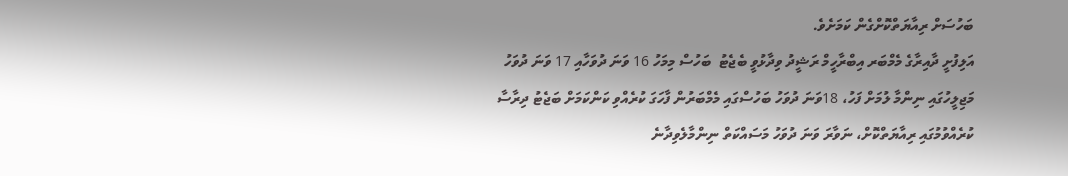ބަހުސަށް ރިއާޔަތްކޮށްގެން ކަމަށެވެ.
އަލިފުށީ ދާއިރާގެ މެމްބަރ އިބްރާހީމް ރަޝީދު ވިދާޅުވީ ބެޖެޓު  ބަހުސް މިމަހު 16 ވަނަ ދުވަހާއި 17 ވަނަ ދުވަހު މަޖިލީހުގައި ނިންމާ ލުމަށް ފަހު، 18ވަނަ ދުވަހު ބަހުސްގައި މެމްބަރުން ފާހަގަ ކުރެއްވި ކަންކަމަށް ބަޖެޓު ދިރާސާ ކުރެއްވުމުގައި ރިއާޔަތްކޮށް، ނަވާރަ ވަނަ ދުވަހު މަސައްކަތް ނިންމާލެވިދާނެ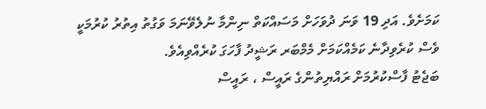ކަމަށެވެ. އަދި 19 ވަނަ ދުވަހަށް މަސައްކަތް ނިންމާ ނުލެވޭނަމަ ވަގުތު އިތުރު ކުރުމަކީ ވެސް ކުރެވިދާނެ ކަމެއްކަމަށް މެމްބަރ ރަޝީދު ފާހަގަ ކުރެއްވިއެވެ.
ބަޖެޓު ފާސްކުރުމަށް ރައްޔިތުންގެ ރައީސް ، ރައީސް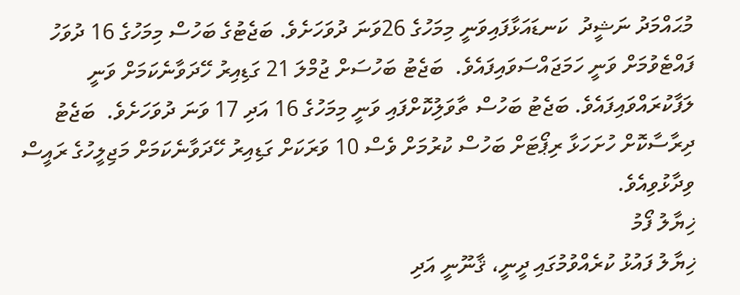މުޙައްމަދު ނަޝީދު  ކަނޑައަޅާފައިވަނީ މިމަހުގެ 26ވަނަ ދުވަހަށެވެ. ބަޖެޓުގެ ބަހުސް މިމަހުގެ 16 ދުވަހު ފައްޓެވުމަށް ވަނީ ހަމަޖައްސަވައިފައެވެ.  ބަޖެޓު ބަހުސަށް ޖުމްލަ 21 ގަޑިއިރު ހޭދަވާނެކަމަށް ވަނީ ލަފާކުރައްވައިފައެވެ. ބަޖެޓު ބަހުސް ތާވަލިުކޮށްފައި ވަނީ މިމަހުގެ 16 އަދި 17 ވަނަ ދުވަހަށެވެ.  ބަޖެޓު ދިރާސާކޮށް ހުށަހަޅާ ރިޕޯޓަށް ބަހުސް ކުރުމަށް ވެސް 10 ވަރަކަށް ގަޑިއިރު ހޭދަވާނެކަމަށް މަޖިލީހުގެ ރައީސް ވިދާޅުވިއެވެ.
ޚިޔާލު ފޯމު
ޚިޔާލު ފައުޅު ކުރެއްވުމުގައި ދީނީ، ޤާނޫނީ އަދި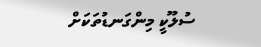ސުލޫކީ މިންގަނޑުތަކަށް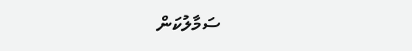ސަމާލުކަން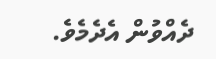ދެއްވުން އެދެމެވެ.